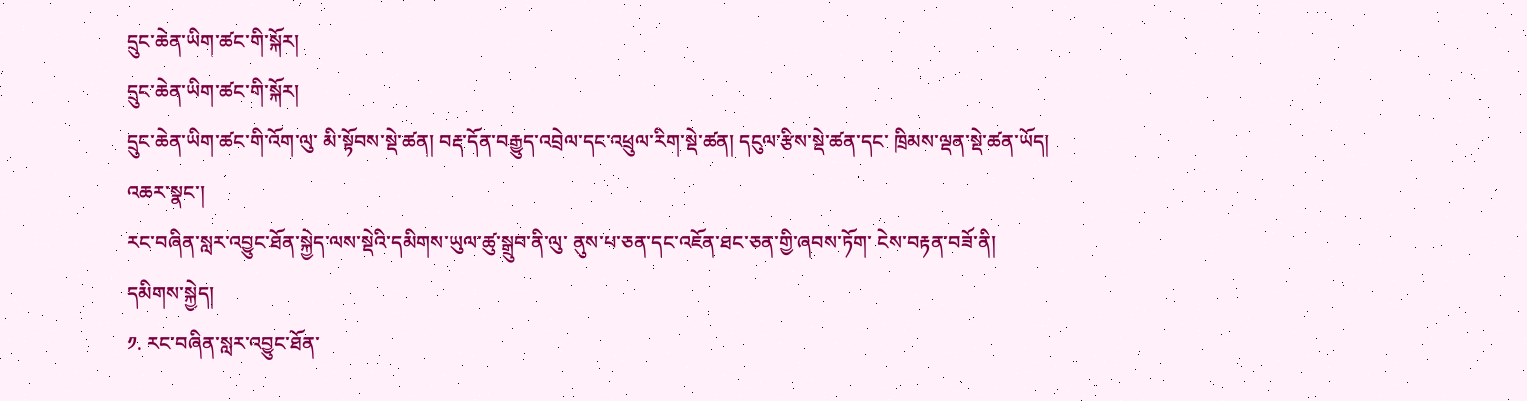དྲུང་ཆེན་ཡིག་ཚང་གི་སྐོར།
དྲུང་ཆེན་ཡིག་ཚང་གི་སྐོར།
དྲུང་ཆེན་ཡིག་ཚང་གི་འོག་ལུ་ མི་སྟོབས་སྡེ་ཚན། བརྡ་དོན་བརྒྱུད་འབྲེལ་དང་འཕྲུལ་རིག་སྡེ་ཚན། དངུལ་རྩིས་སྡེ་ཚན་དང་ ཁྲིམས་ལྡན་སྡེ་ཚན་ཡོད།
འཆར་སྣང་།
རང་བཞིན་སླར་འབྱུང་ཐོན་སྐྱེད་ལས་སྡེའི་དམིགས་ཡུལ་ཚུ་སྒྲུབ་ནི་ལུ་ ནུས་པ་ཅན་དང་འཇོན་ཐང་ཅན་གྱི་ཞབས་ཏོག་ ངེས་བརྟན་བཟོ་ནི།
དམིགས་སྐྱེད།
༡. རང་བཞིན་སླར་འབྱུང་ཐོན་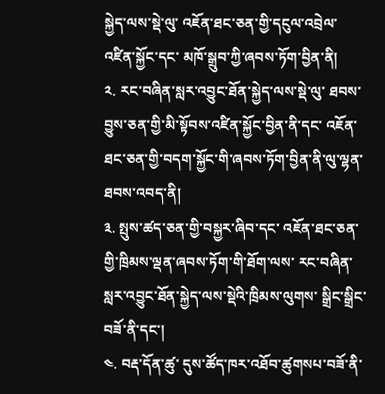སྐྱེད་ལས་སྡེ་ལུ་ འཇོན་ཐང་ཅན་གྱི་དངུལ་འབྲེལ་འཛིན་སྐྱོང་དང་ མཁོ་སྒྲུབ་ཀྱི་ཞབས་ཏོག་བྱིན་ནི།
༢. རང་བཞིན་སླར་འབྱུང་ཐོན་སྐྱེད་ལས་སྡེ་ལུ་ ཐབས་བྱུས་ཅན་གྱི་མི་སྟོབས་འཛིན་སྐྱོང་བྱིན་ནི་དང་ འཇོན་ཐང་ཅན་གྱི་བདག་སྐྱོང་གི་ཞབས་ཏོག་བྱིན་ནི་ལུ་ལྷན་ཐབས་འབད་ནི།
༣. སྤུས་ཚད་ཅན་གྱི་བསྐྱར་ཞིབ་དང་ འཇོན་ཐང་ཅན་གྱི་ཁྲིམས་ལྡན་ཞབས་ཏོག་གི་ཐོག་ལས་ རང་བཞིན་སླར་འབྱུང་ཐོན་སྐྱེད་ལས་སྡེའི་ཁྲིམས་ལུགས་ སྒྲིང་སྒྲིང་བཟོ་ནི་དང་།
༤. བརྡ་དོན་ཚུ་ དུས་ཚོད་ཁར་འཐོབ་ཚུགསཔ་བཟོ་ནི་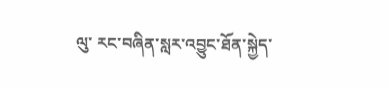ལུ་ རང་བཞིན་སླར་འབྱུང་ཐོན་སྐྱེད་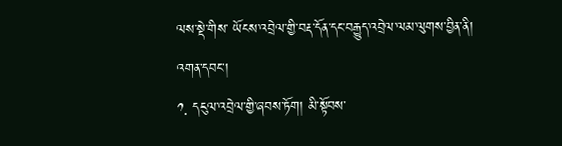ལས་སྡེ་གིས་ ཡོངས་འབྲེལ་གྱི་བརྡ་དོན་དང་བརྒྱུད་འབྲེལ་ལམ་ལུགས་བྱིན་ནི།
འགན་དབང་།
༡. དངུལ་འབྲེལ་གྱི་ཞབས་ཏོག། མི་སྟོབས་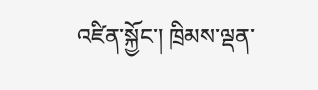འཛིན་སྐྱོང་། ཁྲིམས་ལྡན་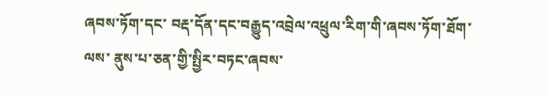ཞབས་ཏོག་དང་ བརྡ་དོན་དང་བརྒྱུད་འབྲེལ་འཕྲུལ་རིག་གི་ཞབས་ཏོག་ཐོག་ལས་ ནུས་པ་ཅན་གྱི་སྤྱིར་བཏང་ཞབས་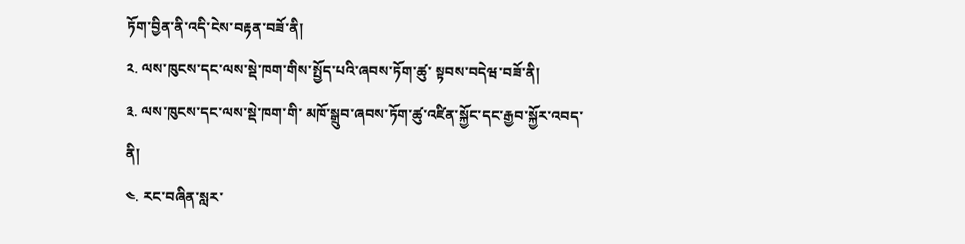ཏོག་བྱིན་ནི་འདི་ངེས་བརྟན་བཟོ་ནི།
༢. ལས་ཁུངས་དང་ལས་སྡེ་ཁག་གིས་སྤྱོད་པའི་ཞབས་ཏོག་ཚུ་ སྟབས་བདེཝ་བཟོ་ནི།
༣. ལས་ཁུངས་དང་ལས་སྡེ་ཁག་གི་ མཁོ་སྒྲུབ་ཞབས་ཏོག་ཚུ་འཛིན་སྐྱོང་དང་རྒྱབ་སྐྱོར་འབད་ནི།
༤. རང་བཞིན་སླར་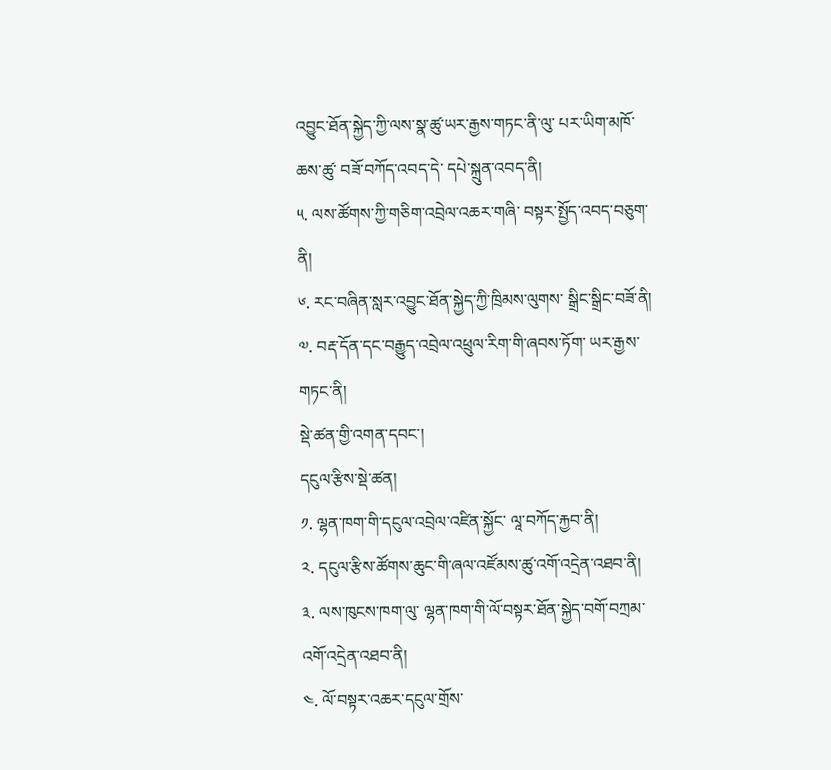འབྱུང་ཐོན་སྐྱེད་ཀྱི་ལས་སྣ་ཚུ་ཡར་རྒྱས་གཏང་ནི་ལུ་ པར་ཡིག་མཁོ་ཆས་ཚུ་ བཟོ་བཀོད་འབད་དེ་ དཔེ་སྐྲུན་འབད་ནི།
༥. ལས་ཚོགས་ཀྱི་གཅིག་འབྲེལ་འཆར་གཞི་ བསྟར་སྤྱོད་འབད་བཅུག་ནི།
༦. རང་བཞིན་སླར་འབྱུང་ཐོན་སྐྱེད་ཀྱི་ཁྲིམས་ལུགས་ སྒྲིང་སྒྲིང་བཟོ་ནི།
༧. བརྡ་དོན་དང་བརྒྱུད་འབྲེལ་འཕྲུལ་རིག་གི་ཞབས་ཏོག་ ཡར་རྒྱས་གཏང་ནི།
སྡེ་ཚན་གྱི་འགན་དབང་།
དངུལ་རྩིས་སྡེ་ཚན།
༡. ལྷན་ཁག་གི་དངུལ་འབྲེལ་འཛིན་སྐྱོང་ ལཱ་བཀོད་རྐྱབ་ནི།
༢. དངུལ་རྩིས་ཚོགས་ཆུང་གི་ཞལ་འཛོམས་ཚུ་འགོ་འདྲེན་འཐབ་ནི།
༣. ལས་ཁུངས་ཁག་ལུ་ ལྷན་ཁག་གི་ལོ་བསྟར་ཐོན་སྐྱེད་བགོ་བཀྲམ་ འགོ་འདྲེན་འཐབ་ནི།
༤. ལོ་བསྟར་འཆར་དངུལ་གྲོས་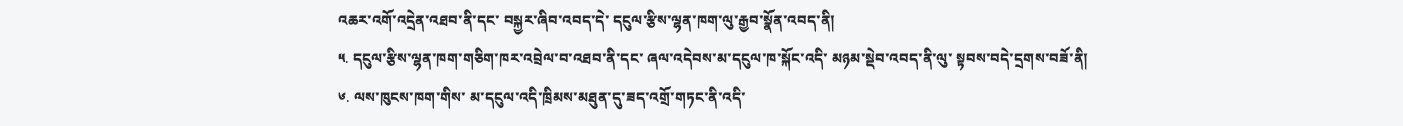འཆར་འགོ་འདྲེན་འཐབ་ནི་དང་ བསྐྱར་ཞིབ་འབད་དེ་ དངུལ་རྩིས་ལྷན་ཁག་ལུ་རྒྱབ་སྣོན་འབད་ནི།
༥. དངུལ་རྩིས་ལྷན་ཁག་གཅིག་ཁར་འབྲེལ་བ་འཐབ་ནི་དང་ ཞལ་འདེབས་མ་དངུལ་ཁ་སྐོང་འདི་ མཉམ་སྡེབ་འབད་ནི་ལུ་ སྟབས་བདེ་དྲགས་བཟོ་ནི།
༦. ལས་ཁུངས་ཁག་གིས་ མ་དངུལ་འདི་ཁྲིམས་མཐུན་དུ་ཟད་འགྲོ་གཏང་ནི་འདི་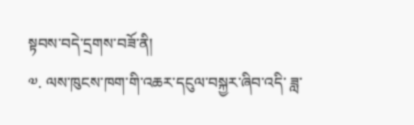སྟབས་བདེ་དྲགས་བཟོ་ནི།
༧. ལས་ཁུངས་ཁག་གི་འཆར་དངུལ་བསྐྱར་ཞིབ་འདི་ ཟླ་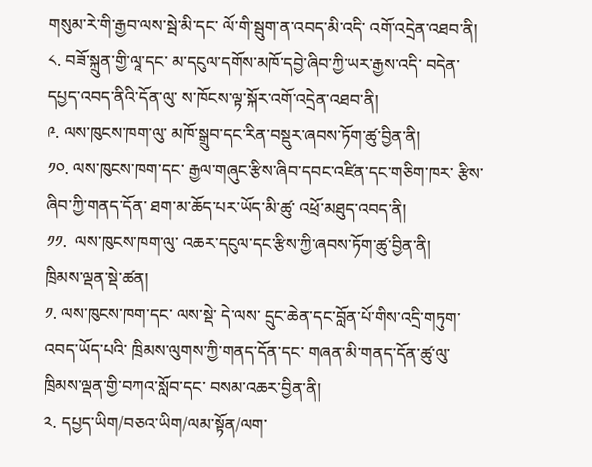གསུམ་རེ་གི་རྒྱབ་ལས་སྦེ་མི་དང་ ལོ་གི་སྦུག་ན་འབད་མི་འདི་ འགོ་འདྲེན་འཐབ་ནི།
༨. བཟོ་སྐྲུན་གྱི་ལཱ་དང་ མ་དངུལ་དགོས་མཁོ་དབྱེ་ཞིབ་ཀྱི་ཡར་རྒྱས་འདི་ བདེན་དཔྱད་འབད་ནིའི་དོན་ལུ་ ས་ཁོངས་ལྟ་སྐོར་འགོ་འདྲེན་འཐབ་ནི།
༩. ལས་ཁུངས་ཁག་ལུ་ མཁོ་སྒྲུབ་དང་རིན་བསྡུར་ཞབས་ཏོག་ཚུ་བྱིན་ནི།
༡༠. ལས་ཁུངས་ཁག་དང་ རྒྱལ་གཞུང་རྩིས་ཞིབ་དབང་འཛིན་དང་གཅིག་ཁར་ རྩིས་ཞིབ་ཀྱི་གནད་དོན་ ཐག་མ་ཆོད་པར་ཡོད་མི་ཚུ་ འཕྲོ་མཐུད་འབད་ནི།
༡༡.  ལས་ཁུངས་ཁག་ལུ་ འཆར་དངུལ་དང་རྩིས་ཀྱི་ཞབས་ཏོག་ཚུ་བྱིན་ནི།
ཁྲིམས་ལྡན་སྡེ་ཚན།
༡. ལས་ཁུངས་ཁག་དང་ ལས་སྡེ་ དེ་ལས་ དྲུང་ཆེན་དང་བློན་པོ་གིས་འདྲི་གཏུག་འབད་ཡོད་པའི་ ཁྲིམས་ལུགས་ཀྱི་གནད་དོན་དང་ གཞན་མི་གནད་དོན་ཚུ་ལུ་ ཁྲིམས་ལྡན་གྱི་བཀའ་སློབ་དང་ བསམ་འཆར་བྱིན་ནི།
༢. དཔྱད་ཡིག/བཅའ་ཡིག/ལམ་སྟོན/ལག་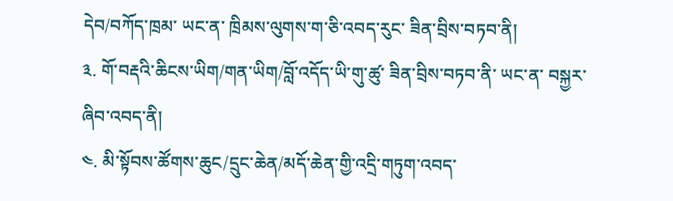དེབ/བཀོད་ཁྲམ་ ཡང་ན་ ཁྲིམས་ལུགས་ག་ཅི་འབད་རུང་ ཟིན་བྲིས་བཏབ་ནི།
༣. གོ་བརྡའི་ཆིངས་ཡིག/གན་ཡིག/བློ་འདོད་ཡི་གུ་ཚུ་ ཟིན་བྲིས་བཏབ་ནི་ ཡང་ན་ བསྐྱར་ཞིབ་འབད་ནི།
༤. མི་སྟོབས་ཚོགས་ཆུང/དྲུང་ཆེན/མདོ་ཆེན་གྱི་འདྲི་གཏུག་འབད་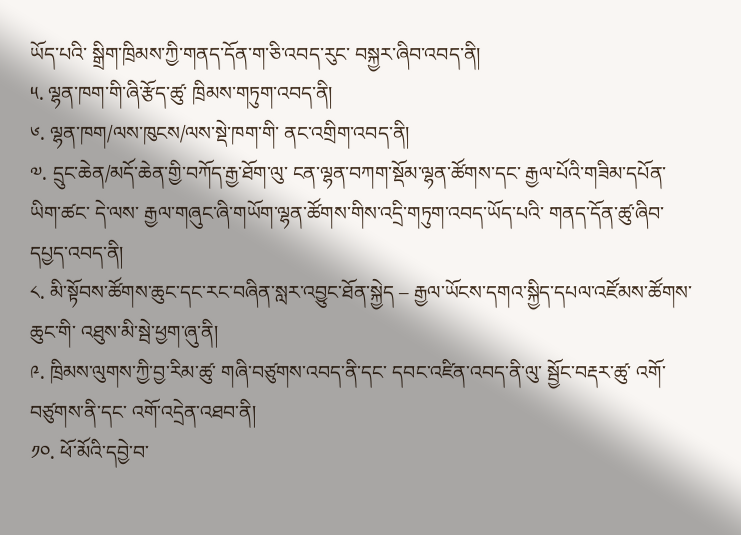ཡོད་པའི་ སྒྲིག་ཁྲིམས་ཀྱི་གནད་དོན་ག་ཅི་འབད་རུང་ བསྐྱར་ཞིབ་འབད་ནི།
༥. ལྷན་ཁག་གི་ཞི་རྩོད་ཚུ་ ཁྲིམས་གཏུག་འབད་ནི།
༦. ལྷན་ཁག/ལས་ཁུངས/ལས་སྡེ་ཁག་གི་ ནང་འགྲིག་འབད་ནི།
༧. དྲུང་ཆེན/མདོ་ཆེན་གྱི་བཀོད་རྒྱ་ཐོག་ལུ་ ངན་ལྷན་བཀག་སྡོམ་ལྷན་ཚོགས་དང་ རྒྱལ་པོའི་གཟིམ་དཔོན་ཡིག་ཚང་ དེ་ལས་ རྒྱལ་གཞུང་ཞི་གཡོག་ལྷན་ཚོགས་གིས་འདྲི་གཏུག་འབད་ཡོད་པའི་ གནད་དོན་ཚུ་ཞིབ་དཔྱད་འབད་ནི།
༨. མི་སྟོབས་ཚོགས་ཆུང་དང་རང་བཞིན་སླར་འབྱུང་ཐོན་སྐྱེད – རྒྱལ་ཡོངས་དགའ་སྐྱིད་དཔལ་འཛོམས་ཚོགས་ཆུང་གི་ འཐུས་མི་སྦེ་ཕྱག་ཞུ་ནི།
༩. ཁྲིམས་ལུགས་ཀྱི་བྱ་རིམ་ཚུ་ གཞི་བཙུགས་འབད་ནི་དང་ དབང་འཛིན་འབད་ནི་ལུ་ སྦྱོང་བརྡར་ཚུ་ འགོ་བཙུགས་ནི་དང་ འགོ་འདྲེན་འཐབ་ནི།
༡༠. ཕོ་མོའི་དབྱེ་བ་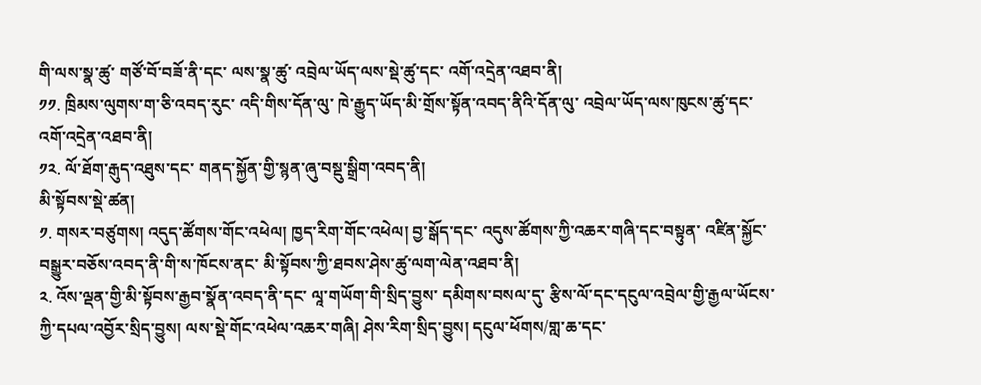གི་ལས་སྣ་ཚུ་ གཙོ་བོ་བཟོ་ནི་དང་ ལས་སྣ་ཚུ་ འབྲེལ་ཡོད་ལས་སྡེ་ཚུ་དང་ འགོ་འདྲེན་འཐབ་ནི།
༡༡. ཁྲིམས་ལུགས་ག་ཅི་འབད་རུང་ འདི་གིས་དོན་ལུ་ ཁེ་རྒྱུད་ཡོད་མི་གྲོས་སྟོན་འབད་ནིའི་དོན་ལུ་ འབྲེལ་ཡོད་ལས་ཁུངས་ཚུ་དང་འགོ་འདྲེན་འཐབ་ནི།
༡༢. ལོ་ཐོག་རྒུད་འཐུས་དང་ གནད་སྐྱོན་གྱི་སྙན་ཞུ་བསྡུ་སྒྲིག་འབད་ནི།
མི་སྟོབས་སྡེ་ཚན།
༡. གསར་བཙུགས། འདུད་ཚོགས་གོང་འཕེལ། ཁྱད་རིག་གོང་འཕེལ། བྱ་སྒོད་དང་ འདུས་ཚོགས་ཀྱི་འཆར་གཞི་དང་བསྟུན་ འཛིན་སྐྱོང་བསྒྱུར་བཅོས་འབད་ནི་གི་ས་ཁོངས་ནང་ མི་སྟོབས་ཀྱི་ཐབས་ཤེས་ཚུ་ལག་ལེན་འཐབ་ནི།
༢. འོས་ལྡན་གྱི་མི་སྟོབས་རྒྱབ་སྣོན་འབད་ནི་དང་ ལཱ་གཡོག་གི་སྲིད་བྱུས་ དམིགས་བསལ་དུ་ རྩིས་ལོ་དང་དངུལ་འབྲེལ་གྱི་རྒྱལ་ཡོངས་ཀྱི་དཔལ་འབྱོར་སྲིད་བྱུས། ལས་སྡེ་གོང་འཕེལ་འཆར་གཞི། ཤེས་རིག་སྲིད་བྱུས། དངུལ་ཕོགས/གླ་ཆ་དང་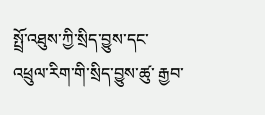སྤྲོ་འཐུས་ཀྱི་སྲིད་བྱུས་དང་ འཕྲུལ་རིག་གི་སྲིད་བྱུས་ཚུ་ རྒྱབ་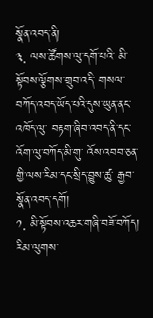སྣོན་འབད་ནི།
༣. ལས་ཚོགས་ལུ་དགོ་པའི་ མི་སྟོབས་ལྕོགས་གྲུབ་འདི་ གསལ་བཀོད་འབད་ཡོད་པའི་དུས་ཡུན་ནང་འཁོད་ལུ་ བརྟག་ཞིབ་འབད་ནི་དང་ འོག་ལུ་བཀོད་མི་གུ་ འོས་འབབ་ཅན་གྱི་ལས་རིམ་དང་སྲིད་བྱུས་ཚུ་ རྒྱབ་སྣོན་འབད་དགོ།
༡. མི་སྟོབས་འཆར་གཞི་བཟོ་བཀོད། རིམ་ལུགས་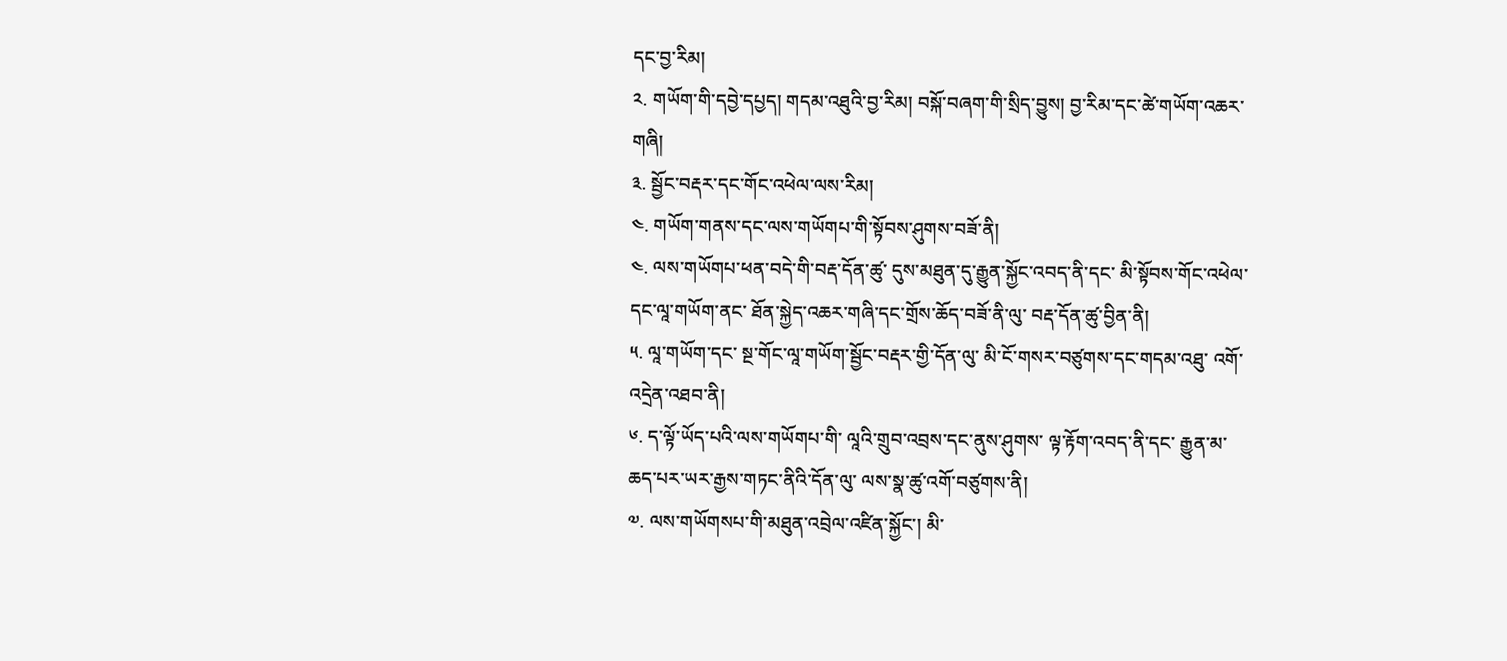དང་བྱ་རིམ།
༢. གཡོག་གི་དབྱེ་དཔྱད། གདམ་འཐུའི་བྱ་རིམ། བསྐོ་བཞག་གི་སྲིད་བྱུས། བྱ་རིམ་དང་ཚེ་གཡོག་འཆར་གཞི།
༣. སྦྱོང་བརྡར་དང་གོང་འཕེལ་ལས་རིམ།
༤. གཡོག་གནས་དང་ལས་གཡོགཔ་གི་སྟོབས་ཤུགས་བཟོ་ནི།
༤. ལས་གཡོགཔ་ཕན་བདེ་གི་བརྡ་དོན་ཚུ་ དུས་མཐུན་དུ་རྒྱུན་སྐྱོང་འབད་ནི་དང་ མི་སྟོབས་གོང་འཕེལ་དང་ལཱ་གཡོག་ནང་ ཐོན་སྐྱེད་འཆར་གཞི་དང་གྲོས་ཆོད་བཟོ་ནི་ལུ་ བརྡ་དོན་ཚུ་བྱིན་ནི།
༥. ལཱ་གཡོག་དང་ སྔ་གོང་ལཱ་གཡོག་སྦྱོང་བརྡར་གྱི་དོན་ལུ་ མི་ངོ་གསར་བཙུགས་དང་གདམ་འཐུ་ འགོ་འདྲེན་འཐབ་ནི།
༦. ད་ལྟོ་ཡོད་པའི་ལས་གཡོགཔ་གི་ ལཱའི་གྲུབ་འབྲས་དང་ནུས་ཤུགས་ ལྟ་རྟོག་འབད་ནི་དང་ རྒྱུན་མ་ཆད་པར་ཡར་རྒྱས་གཏང་ནིའི་དོན་ལུ་ ལས་སྣ་ཚུ་འགོ་བཙུགས་ནི།
༧. ལས་གཡོགསཔ་གི་མཐུན་འབྲེལ་འཛིན་སྐྱོང་། མི་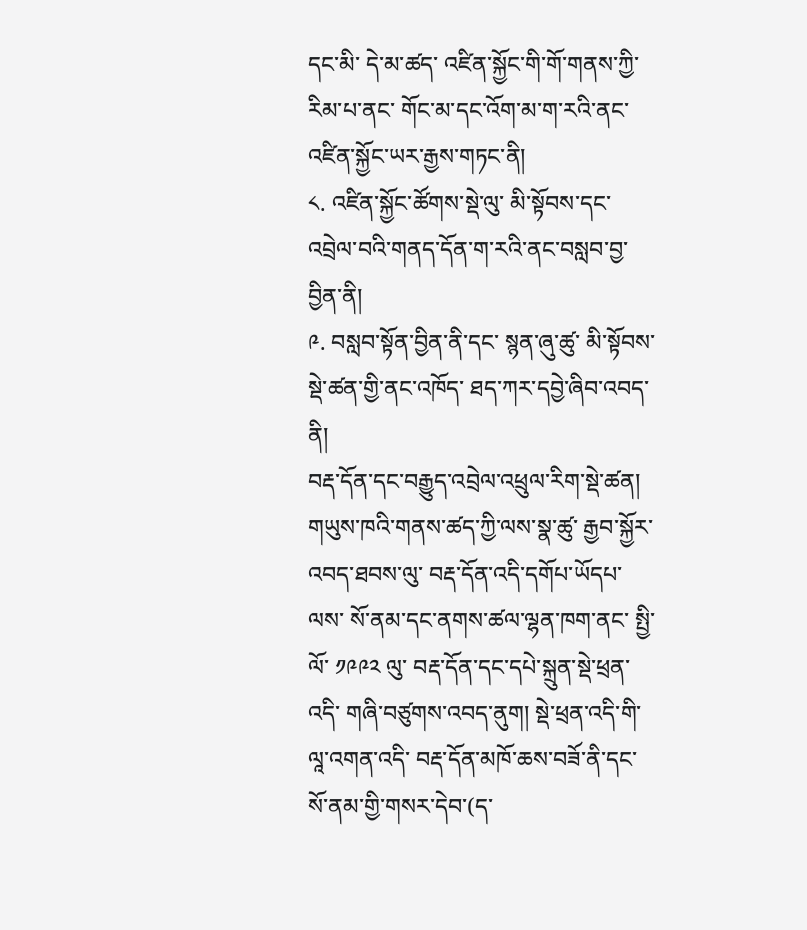དང་མི་ དེ་མ་ཚད་ འཛིན་སྐྱོང་གི་གོ་གནས་ཀྱི་རིམ་པ་ནང་ གོང་མ་དང་འོག་མ་ག་རའི་ནང་ འཛིན་སྐྱོང་ཡར་རྒྱས་གཏང་ནི།
༨. འཛིན་སྐྱོང་ཚོགས་སྡེ་ལུ་ མི་སྟོབས་དང་འབྲེལ་བའི་གནད་དོན་ག་རའི་ནང་བསླབ་བྱ་བྱིན་ནི།
༩. བསླབ་སྟོན་བྱིན་ནི་དང་ སྙན་ཞུ་ཚུ་ མི་སྟོབས་སྡེ་ཚན་གྱི་ནང་འཁོད་ ཐད་ཀར་དབྱེ་ཞིབ་འབད་ནི།
བརྡ་དོན་དང་བརྒྱུད་འབྲེལ་འཕྲུལ་རིག་སྡེ་ཚན།
གཡུས་ཁའི་གནས་ཚད་ཀྱི་ལས་སྣ་ཚུ་ རྒྱབ་སྐྱོར་འབད་ཐབས་ལུ་ བརྡ་དོན་འདི་དགོཔ་ཡོདཔ་ལས་ སོ་ནམ་དང་ནགས་ཚལ་ལྷན་ཁག་ནང་ སྤྱི་ལོ་ ༡༩༩༢ ལུ་ བརྡ་དོན་དང་དཔེ་སྐྲུན་སྡེ་ཕྲན་འདི་ གཞི་བཙུགས་འབད་ནུག། སྡེ་ཕྲན་འདི་གི་ལཱ་འགན་འདི་ བརྡ་དོན་མཁོ་ཆས་བཟོ་ནི་དང་ སོ་ནམ་གྱི་གསར་དེབ་(ད་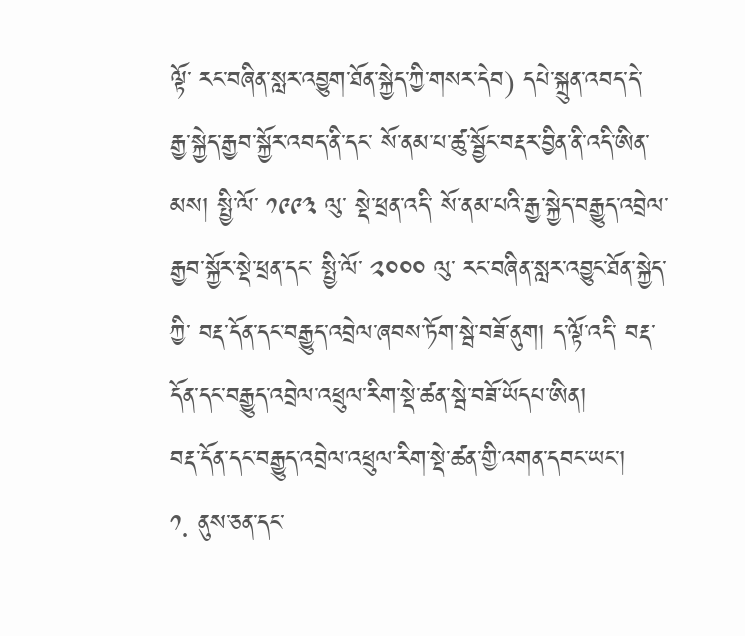ལྟོ་ རང་བཞིན་སླར་འབྱུག་ཐོན་སྐྱེད་ཀྱི་གསར་དེབ) དཔེ་སྐྲུན་འབད་དེ་ རྒྱ་སྐྱེད་རྒྱབ་སྐྱོར་འབད་ནི་དང་ སོ་ནམ་པ་ཚུ་སྦྱོང་བརྡར་བྱིན་ནི་འདི་ཨིན་མས། སྤྱི་ལོ་ ༡༩༩༣ ལུ་ སྡེ་ཕྲན་འདི་ སོ་ནམ་པའི་རྒྱ་སྐྱེད་བརྒྱུད་འབྲེལ་རྒྱབ་སྐྱོར་སྡེ་ཕྲན་དང་ སྤྱི་ལོ་ ༢༠༠༠ ལུ་ རང་བཞིན་སླར་འབྱུང་ཐོན་སྐྱེད་ཀྱི་ བརྡ་དོན་དང་བརྒྱུད་འབྲེལ་ཞབས་ཏོག་སྦེ་བཟོ་ནུག། ད་ལྟོ་འདི་ བརྡ་དོན་དང་བརྒྱུད་འབྲེལ་འཕྲུལ་རིག་སྡེ་ཚན་སྦེ་བཟོ་ཡོདཔ་ཨིན།
བརྡ་དོན་དང་བརྒྱུད་འབྲེལ་འཕྲུལ་རིག་སྡེ་ཚན་གྱི་འགན་དབང་ཡང་།
༡. ནུས་ཅན་དང་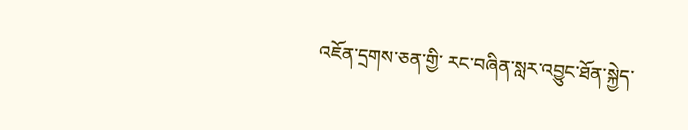འཇོན་དྲགས་ཅན་གྱི་ རང་བཞིན་སླར་འབྱུང་ཐོན་སྐྱེད་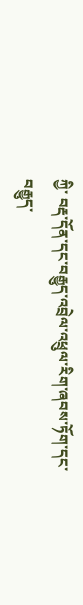ཀྱི་ བརྡ་དོན་དང་བརྒྱུད་འབྲེལ་འཕྲུལ་རིག་ཞབས་ཏོག་དང་ བརྒྱུད་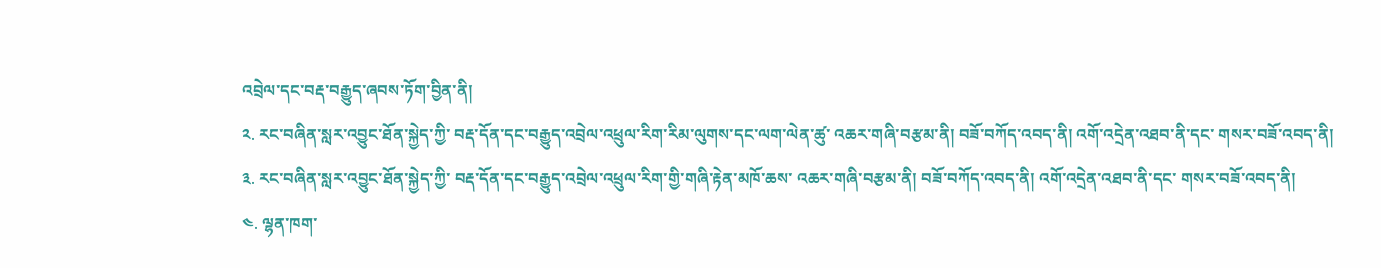འབྲེལ་དང་བརྡ་བརྒྱུད་ཞབས་ཏོག་བྱིན་ནི།
༢. རང་བཞིན་སླར་འབྱུང་ཐོན་སྐྱེད་ཀྱི་ བརྡ་དོན་དང་བརྒྱུད་འབྲེལ་འཕྲུལ་རིག་རིམ་ལུགས་དང་ལག་ལེན་ཚུ་ འཆར་གཞི་བརྩམ་ནི། བཟོ་བཀོད་འབད་ནི། འགོ་འདྲེན་འཐབ་ནི་དང་ གསར་བཟོ་འབད་ནི།
༣. རང་བཞིན་སླར་འབྱུང་ཐོན་སྐྱེད་ཀྱི་ བརྡ་དོན་དང་བརྒྱུད་འབྲེལ་འཕྲུལ་རིག་གྱི་གཞི་རྟེན་མཁོ་ཆས་ འཆར་གཞི་བརྩམ་ནི། བཟོ་བཀོད་འབད་ནི། འགོ་འདྲེན་འཐབ་ནི་དང་ གསར་བཟོ་འབད་ནི།
༤. ལྷན་ཁག་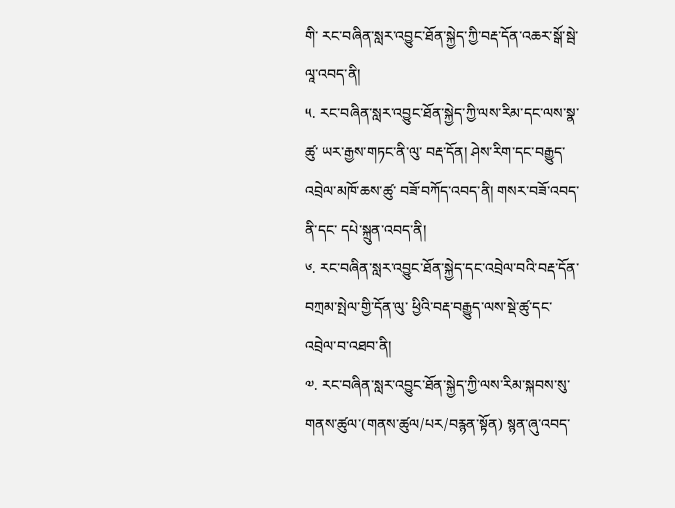གི་ རང་བཞིན་སླར་འབྱུང་ཐོན་སྐྱེད་ཀྱི་བརྡ་དོན་འཆར་སྒོ་སྦེ་ ལཱ་འབད་ནི།
༥. རང་བཞིན་སླར་འབྱུང་ཐོན་སྐྱེད་ཀྱི་ལས་རིམ་དང་ལས་སྣ་ཚུ་ ཡར་རྒྱས་གཏང་ནི་ལུ་ བརྡ་དོན། ཤེས་རིག་དང་བརྒྱུད་འབྲེལ་མཁོ་ཆས་ཚུ་ བཟོ་བཀོད་འབད་ནི། གསར་བཟོ་འབད་ནི་དང་ དཔེ་སྐྲུན་འབད་ནི།
༦. རང་བཞིན་སླར་འབྱུང་ཐོན་སྐྱེད་དང་འབྲེལ་བའི་བརྡ་དོན་ བཀྲམ་སྤེལ་གྱི་དོན་ལུ་ ཕྱིའི་བརྡ་བརྒྱུད་ལས་སྡེ་ཚུ་དང་ འབྲེལ་བ་འཐབ་ནི།
༧. རང་བཞིན་སླར་འབྱུང་ཐོན་སྐྱེད་ཀྱི་ལས་རིམ་སྐབས་སུ་ གནས་ཚུལ་(གནས་ཚུལ/པར/བརྙན་སྟོན) སྙན་ཞུ་འབད་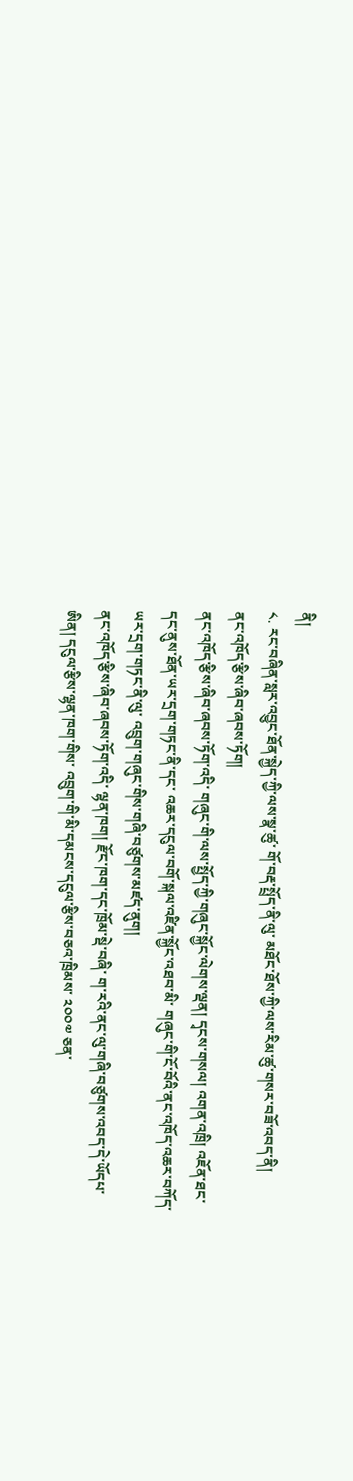ནི།
༨. རང་བཞིན་སླར་འབྱུང་ཐོན་སྐྱེད་ཀྱི་ལས་སྣ་ཚུ་ གོ་བརྡ་སྤྲོད་ནི་ལུ་ མཐོང་ཐོས་ཀྱི་ལས་རིམ་ཚུ་གསར་བཟོ་འབད་ནི།
ནང་འཁོད་རྩིས་ཞིབ་ཞབས་ཏོག།
ནང་འཁོད་རྩིས་ཞིབ་ཞབས་ཏོག་འདི་ གཞུང་གི་ལས་སྤྱོད་ཀྱི་གཞུང་སྐྱོང་ལེགས་ལྡན། དྭངས་གསལ། འགན་འཁྲི། འཇོན་ཐང་དང་ནུས་ཐོན་ཡར་དྲག་གཏང་ནི་དང་ འཆར་དངུལ་བགོ་སྐལ་འཛིན་སྐྱོང་འཐབ་མི་ གཞུང་གི་ངོ་བོའི་ནང་འཁོད་འཆར་བཀོད་ཡར་དྲག་གཏང་ནི་ལུ་ འབྲུག་གཞུང་གིས་གཞི་བཙུགས་མཛད་ནུག།
ནང་འཁོད་རྩིས་ཞིབ་ཞབས་ཏོག་འདི་ ལྷན་ཁག། རྫོང་ཁག་དང་ཁྲོམ་སྡེ་བཞི་ ག་རའི་ནང་ལུ་གཞི་བཙུགས་འབད་དེ་ཡོདཔ་ཨིན། དངུལ་རྩིས་ལྷན་ཁག་གིས་ འབྲུག་གི་མི་དམངས་དངུལ་རྩིས་བཅའ་ཁྲིམས་ ༢༠༠༧ ཅན་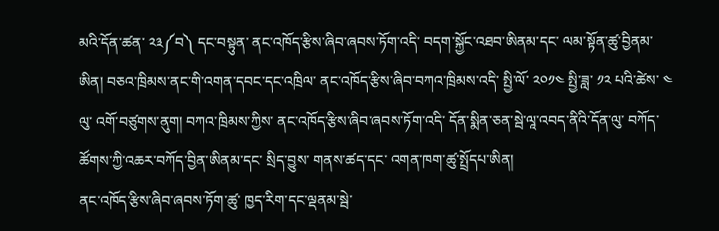མའི་དོན་ཚན་ ༢༣༼བ༽ དང་བསྟུན་ ནང་འཁོད་རྩིས་ཞིབ་ཞབས་ཏོག་འདི་ བདག་སྐྱོང་འཐབ་ཨིནམ་དང་ ལམ་སྟོན་ཚུ་བྱིནམ་ཨིན། བཅའ་ཁྲིམས་ནང་གི་འགན་དབང་དང་འཁྲིལ་ ནང་འཁོད་རྩིས་ཞིབ་བཀའ་ཁྲིམས་འདི་ སྤྱི་ལོ་ ༢༠༡༤ སྤྱི་ཟླ་ ༡༢ པའི་ཚེས་ ༤ ལུ་ འགོ་བཙུགས་ནུག། བཀའ་ཁྲིམས་ཀྱིས་ ནང་འཁོད་རྩིས་ཞིབ་ཞབས་ཏོག་འདི་ དོན་སྨིན་ཅན་སྦེ་ལཱ་འབད་ནིའི་དོན་ལུ་ བཀོད་ཚོགས་ཀྱི་འཆར་བཀོད་བྱིན་ཨིནམ་དང་ སྲིད་བྱུས་ གནས་ཚད་དང་ འགན་ཁག་ཚུ་སྤྲོདཔ་ཨིན།
ནང་འཁོད་རྩིས་ཞིབ་ཞབས་ཏོག་ཚུ་ ཁྱད་རིག་དང་ལྡནམ་སྦེ་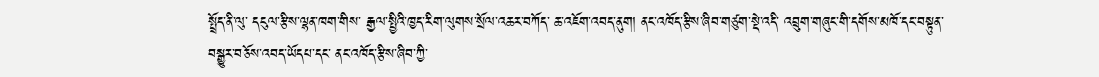སྤྲོད་ནི་ལུ་ དངུལ་རྩིས་ལྷན་ཁག་གིས་ རྒྱལ་སྤྱིའི་ཁྱད་རིག་ལུགས་སྲོལ་འཆར་བཀོད་ ཆ་འཇོག་འབད་ནུག། ནང་འཁོད་རྩིས་ཞིབ་གཙུག་སྡེ་འདི་ འབྲུག་གཞུང་གི་དགོས་མཁོ་དང་བསྟུན་བསྒྱུར་བཅོས་འབད་ཡོདཔ་དང་ ནང་འཁོད་རྩིས་ཞིབ་ཀྱི་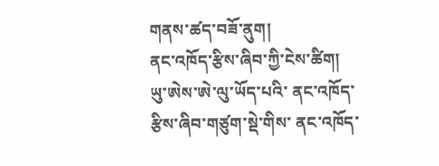གནས་ཚད་བཟོ་ནུག།
ནང་འཁོད་རྩིས་ཞིབ་ཀྱི་ངེས་ཚིག།
ཡུ་ཨེས་ཨེ་ལུ་ཡོད་པའི་ ནང་འཁོད་རྩིས་ཞིབ་གཙུག་སྡེ་གིས་ ནང་འཁོད་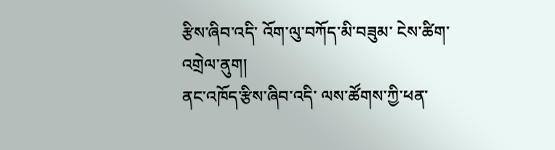རྩིས་ཞིབ་འདི་ འོག་ལུ་བཀོད་མི་བཟུམ་ ངེས་ཚིག་འགྲེལ་ནུག།
ནང་འཁོད་རྩིས་ཞིབ་འདི་ ལས་ཚོགས་ཀྱི་ཕན་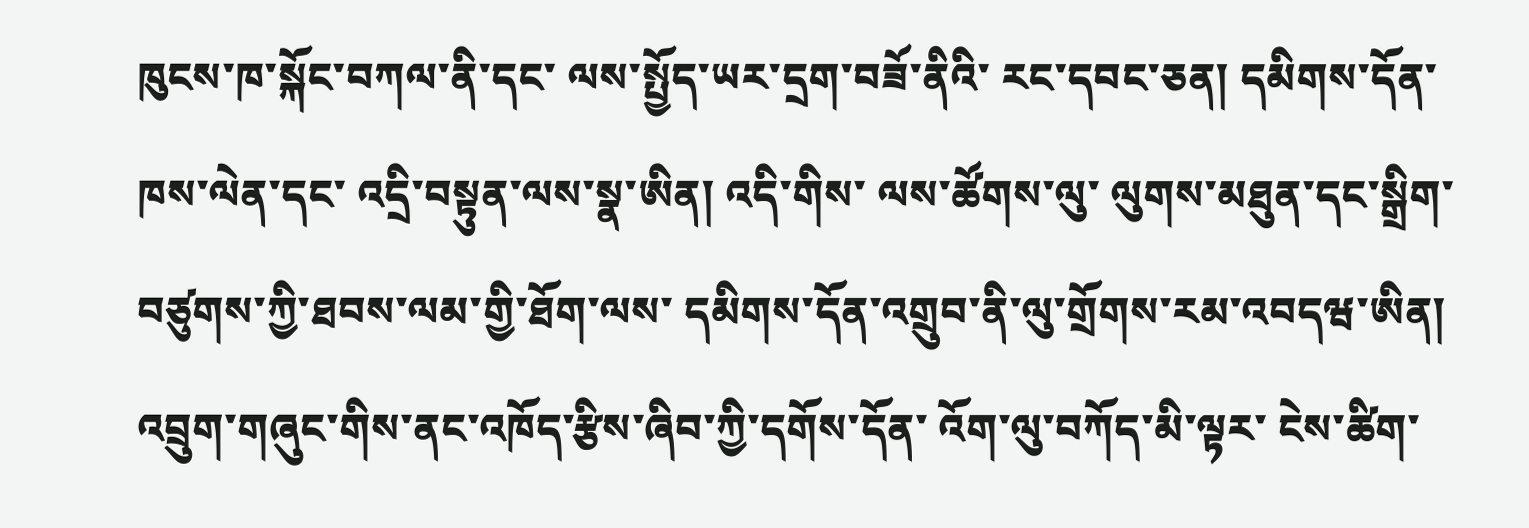ཁུངས་ཁ་སྐོང་བཀལ་ནི་དང་ ལས་སྤྱོད་ཡར་དྲག་བཟོ་ནིའི་ རང་དབང་ཅན། དམིགས་དོན་ཁས་ལེན་དང་ འདྲི་བསྟུན་ལས་སྣ་ཨིན། འདི་གིས་ ལས་ཚོགས་ལུ་ ལུགས་མཐུན་དང་སྒྲིག་བཙུགས་ཀྱི་ཐབས་ལམ་གྱི་ཐོག་ལས་ དམིགས་དོན་འགྲུབ་ནི་ལུ་གྲོགས་རམ་འབདཝ་ཨིན།
འབྲུག་གཞུང་གིས་ནང་འཁོད་རྩིས་ཞིབ་ཀྱི་དགོས་དོན་ འོག་ལུ་བཀོད་མི་ལྟར་ ངེས་ཚིག་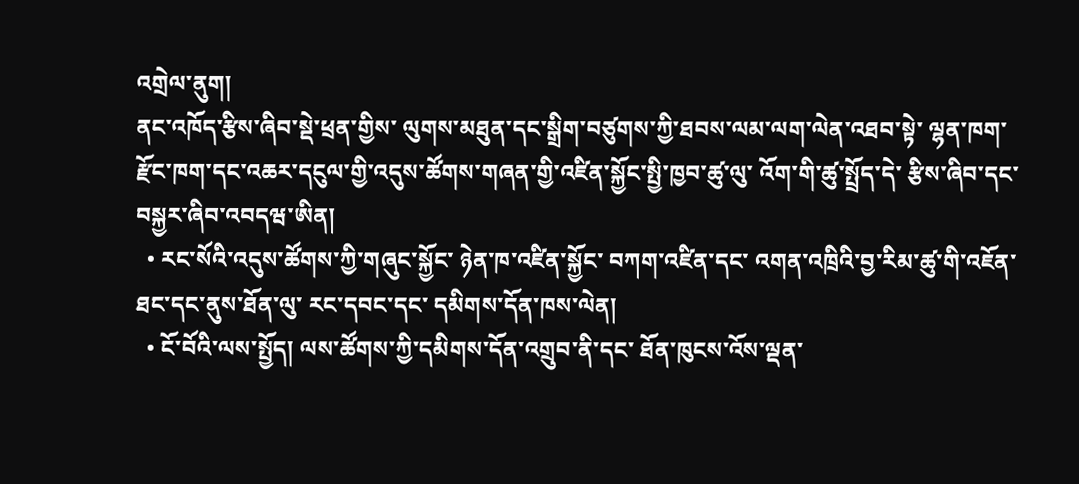འགྲེལ་ནུག།
ནང་འཁོད་རྩིས་ཞིབ་སྡེ་ཕྲན་གྱིས་ ལུགས་མཐུན་དང་སྒྲིག་བཙུགས་ཀྱི་ཐབས་ལམ་ལག་ལེན་འཐབ་སྟེ་ ལྷན་ཁག་ རྫོང་ཁག་དང་འཆར་དངུལ་གྱི་འདུས་ཚོགས་གཞན་གྱི་འཛིན་སྐྱོང་སྤྱི་ཁྱབ་ཚུ་ལུ་ འོག་གི་ཚུ་སྤྲོད་དེ་ རྩིས་ཞིབ་དང་བསྐྱར་ཞིབ་འབདཝ་ཨིན།
  • རང་སོའི་འདུས་ཚོགས་ཀྱི་གཞུང་སྐྱོང་ ཉེན་ཁ་འཛིན་སྐྱོང་ བཀག་འཛིན་དང་ འགན་འཁྲིའི་བྱ་རིམ་ཚུ་གི་འཇོན་ཐང་དང་ནུས་ཐོན་ལུ་ རང་དབང་དང་ དམིགས་དོན་ཁས་ལེན།
  • ངོ་བོའི་ལས་སྤྱོད། ལས་ཚོགས་ཀྱི་དམིགས་དོན་འགྲུབ་ནི་དང་ ཐོན་ཁུངས་འོས་ལྡན་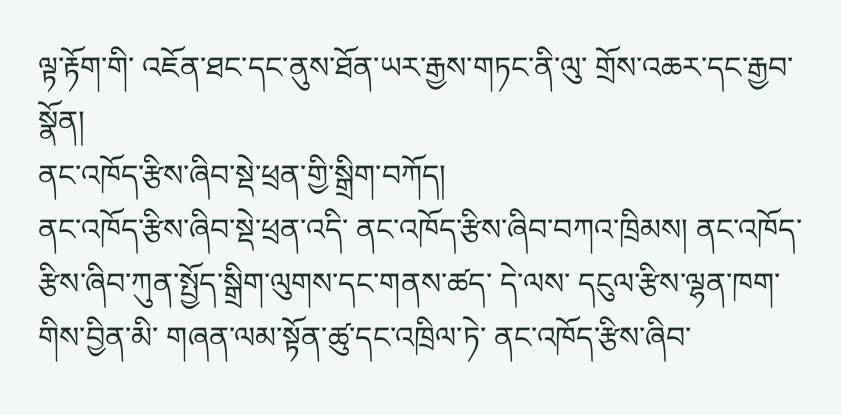ལྟ་རྟོག་གི་ འཇོན་ཐང་དང་ནུས་ཐོན་ཡར་རྒྱས་གཏང་ནི་ལུ་ གྲོས་འཆར་དང་རྒྱབ་སྣོན།
ནང་འཁོད་རྩིས་ཞིབ་སྡེ་ཕྲན་གྱི་སྒྲིག་བཀོད།
ནང་འཁོད་རྩིས་ཞིབ་སྡེ་ཕྲན་འདི་ ནང་འཁོད་རྩིས་ཞིབ་བཀའ་ཁྲིམས། ནང་འཁོད་རྩིས་ཞིབ་ཀུན་སྤྱོད་སྒྲིག་ལུགས་དང་གནས་ཚད་ དེ་ལས་ དངུལ་རྩིས་ལྷན་ཁག་གིས་བྱིན་མི་ གཞན་ལམ་སྟོན་ཚུ་དང་འཁྲིལ་ཏེ་ ནང་འཁོད་རྩིས་ཞིབ་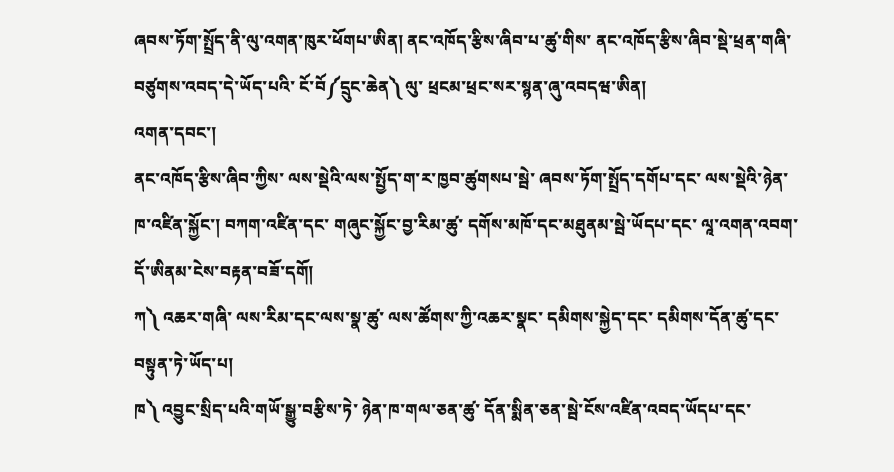ཞབས་ཏོག་སྤྲོད་ནི་ལུ་འགན་ཁུར་ཕོགཔ་ཨིན། ནང་འཁོད་རྩིས་ཞིབ་པ་ཚུ་གིས་ ནང་འཁོད་རྩིས་ཞིབ་སྡེ་ཕྲན་གཞི་བཙུགས་འབད་དེ་ཡོད་པའི་ ངོ་བོ༼དྲུང་ཆེན༽ ལུ་ ཕྲངམ་ཕྲང་སར་སྙན་ཞུ་འབདཝ་ཨིན།
འགན་དབང་།
ནང་འཁོད་རྩིས་ཞིབ་ཀྱིས་ ལས་སྡེའི་ལས་སྤྱོད་ག་ར་ཁྱབ་ཚུགསཔ་སྦེ་ ཞབས་ཏོག་སྤྲོད་དགོཔ་དང་ ལས་སྡེའི་ཉེན་ཁ་འཛིན་སྐྱོང་། བཀག་འཛིན་དང་ གཞུང་སྐྱོང་བྱ་རིམ་ཚུ་ དགོས་མཁོ་དང་མཐུནམ་སྦེ་ཡོདཔ་དང་ ལཱ་འགན་འབག་དོ་ཨིནམ་ངེས་བརྟན་བཟོ་དགོ།
ཀ༽ འཆར་གཞི་ ལས་རིམ་དང་ལས་སྣ་ཚུ་ ལས་ཚོགས་ཀྱི་འཆར་སྣང་ དམིགས་སྐྱེད་དང་ དམིགས་དོན་ཚུ་དང་བསྟུན་ཏེ་ཡོད་པ།
ཁ༽ འབྱུང་སྲིད་པའི་གཡོ་སྒྱུ་བརྩིས་ཏེ་ ཉེན་ཁ་གལ་ཅན་ཚུ་ དོན་སྨིན་ཅན་སྦེ་ངོས་འཛིན་འབད་ཡོདཔ་དང་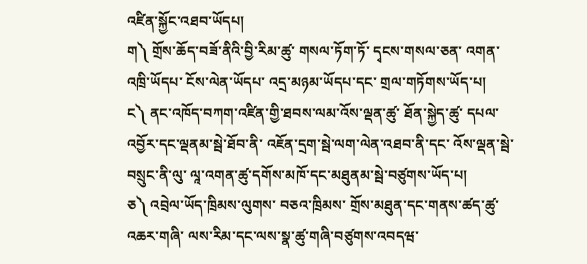འཛིན་སྐྱོང་འཐབ་ཡོདཔ།
ག༽ གྲོས་ཆོད་བཟོ་ནིའི་བྱི་རིམ་ཚུ་ གསལ་ཏོག་ཏོ་ དྭངས་གསལ་ཅན་ འགན་འཁྲི་ཡོདཔ་ ངོས་ལེན་ཡོདཔ་ འདྲ་མཉམ་ཡོདཔ་དང་ གྲལ་གཏོགས་ཡོད་པ།
ང༽ ནང་འཁོད་བཀག་འཛིན་གྱི་ཐབས་ལམ་འོས་ལྡན་ཚུ་ ཐོན་སྐྱེད་ཚུ་ དཔལ་འབྱོར་དང་ལྡནམ་སྦེ་ཐོབ་ནི་ འཇོན་དྲག་སྦེ་ལག་ལེན་འཐབ་ནི་དང་ འོས་ལྡན་སྦེ་བསྲུང་ནི་ལུ་ ལཱ་འགན་ཚུ་དགོས་མཁོ་དང་མཐུནམ་སྦེ་བཙུགས་ཡོད་པ།
ཅ༽ འབྲེལ་ཡོད་ཁྲིམས་ལུགས་ བཅའ་ཁྲིམས་ གྲོས་མཐུན་དང་གནས་ཚད་ཚུ་ འཆར་གཞི་ ལས་རིམ་དང་ལས་སྣ་ཚུ་གཞི་བཙུགས་འབདཝ་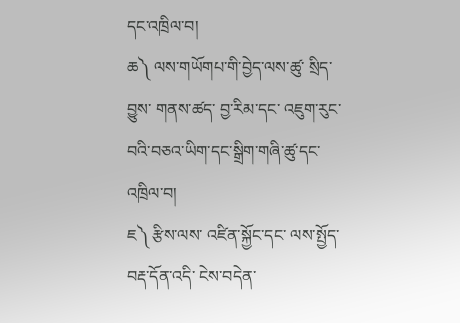དང་འཁྲིལ་བ།
ཆ༽ ལས་གཡོགཔ་གི་བྱེད་ལས་ཚུ་ སྲིད་བྱུས་ གནས་ཚད་ བྱ་རིམ་དང་ འཇུག་རུང་བའི་བཅའ་ཡིག་དང་སྒྲིག་གཞི་ཚུ་དང་འཁྲིལ་བ།
ཇ༽ རྩིས་ལས་ འཛིན་སྐྱོང་དང་ ལས་སྤྱོད་བརྡ་དོན་འདི་ ངེས་བདེན་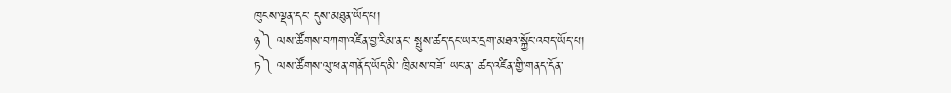ཁུངས་ལྡན་དང་ དུས་མཐུན་ཡོད་པ།
ཉ༽ ལས་ཚོགས་བཀག་འཛིན་བྱ་རིམ་ནང་ སྤུས་ཚད་དང་ཡར་དྲག་མཐའ་སྐྱོང་འབད་ཡོད་པ།
ཏ༽ ལས་ཚོགས་ལུ་ཕན་གནོད་ཡོད་མི་ ཁྲིམས་བཟོ་ ཡང་ན་ ཚད་འཛིན་གྱི་གནད་དོན་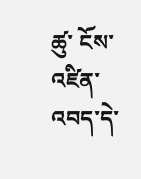ཚུ་ ངོས་འཛིན་འབད་དེ་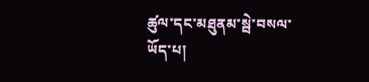ཚུལ་དང་མཐུནམ་སྦེ་བསལ་ཡོད་པ།